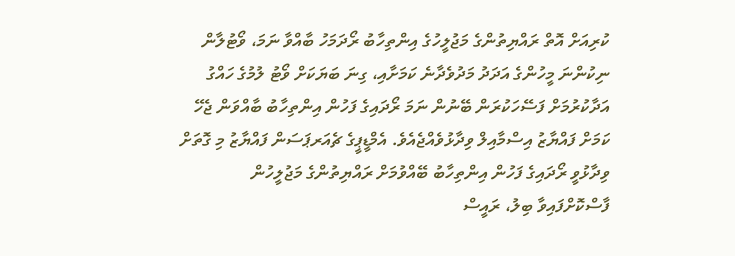ކުރިއަށް އޮތް ރައްޔިތުންގެ މަޖުލީހުގެ އިންތިހާބު ރޯދަމަހު ބާއްވާ ނަމަ، ވޯޓުލާން ނިކުންނަ މީހުންގެ އަދަދު މަދުވެދާނެ ކަމަށާއި، ގިނަ ބަޔަކަށް ވޯޓު ލުމުގެ ހައްގު އަދާކުރުމަށް ފަސޭހަކުރަން ބޭނުން ނަމަ ރޯދައިގެ ފަހުން އިންތިހާބު ބާއްވަން ޖެހޭ ކަމަށް ފައްޔާޒު އިސްމާއިލް ވިދާޅުވެއްޖެއެވެ. އެމްޑީޕީގެ ޗެއަރޕަސަން ފައްޔާޒު މި ގޮތަށް ވިދާޅުވީ ރޯދައިގެ ފަހުން އިންތިހާބު ބޭއްވުމަށް ރައްޔިތުންގެ މަޖުލީހުން ފާސްކޮށްފައިވާ ބިލު، ރައީސް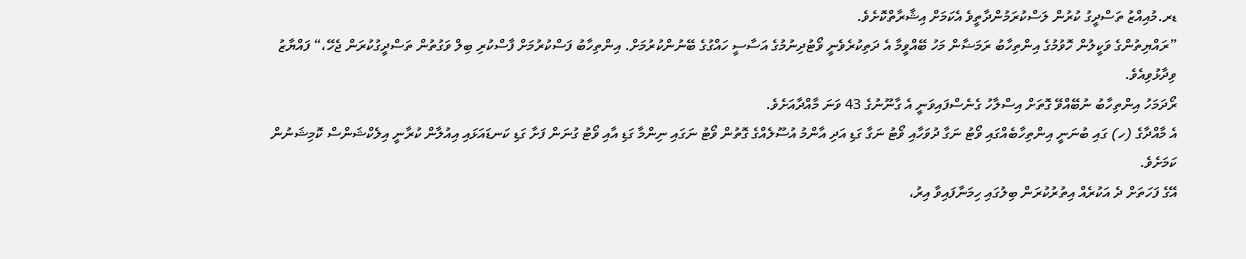ޑރ.މުއިއްޒު ތަސްދީގު ކުރުން ލަސްކުރަމުންދާތީވެ އެކަމަށް އިޝާރާތްކޮށެވެ.
”ރައްޔިތުންގެ ވަކީލުން ހޮވުމުގެ އިންތިހާބު ރަމަޟާން މަހު ބޭއްވީމާ އެ ދަތިކުރެވެނީ ވޯޓުދިނުމުގެ އަސާސީ ހައްގުގެ ބޭނުންކުރުމަށް. އިންތިހާބު ފަސްކުރުމަށް ފާސްކުރި ބިލް ވަގުތުން ތަސްދީގުކުރަން ޖެހޭ،“ ފައްޔާޒު ވިދާޅުވިއެވެ.
ރޯދަމަހު އިންތިހާބު ނުބޭއްވޭ ގޮތަށް އިސްލާހު ގެނެސްފައިވަނީ އެ ގާނޫނުގެ 43 ވަނަ މާއްދާއަށެވެ.
އެ މާއްދާގެ (ހ) ގައި ބުނަނީ އިންތިހާބެއްގައި ވޯޓު ނަގާ ދުވަހާއި ވޯޓު ނަގާ ގަޑި އަދި އާންމު އުސޫލެއްގެ ގޮތުން ވޯޓު ނަގައި ނިންމާ ގަޑި އާއި ވޯޓު ގުނަން ފަށާ ގަޑި ކަނޑައަޅައި އިއުލާން ކުރާނީ އިލެކްޝަންސް ކޮމިޝަނުން ކަމަށެވެ.
އޭގެ ފަހަތަށް ދެ އަކުރެއް އިތުރުކުރަން ބިލުގައި ހިމަނާފައިވާ އިރު،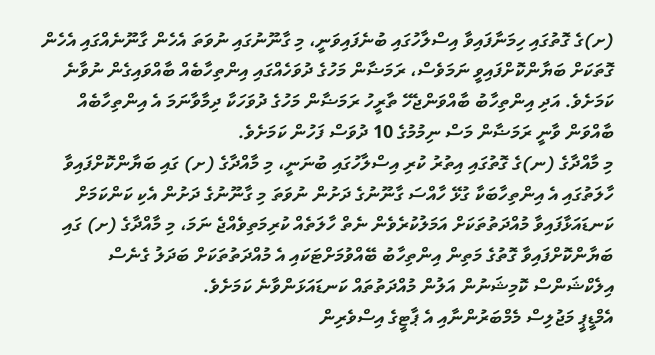(ށ)ގެ ގޮތުގައި ހިމަނާފައިވާ އިސްލާހުގައި ބުނެފައިވަނީ، މި ގާނޫނުގައި ނުވަތަ އެހެން ގާނޫނެއްގައި އެހެން ގޮތަކަށް ބަޔާންކޮށްފައިވީ ނަމަވެސް، ރަމަޟާން މަހުގެ ދުވަހެއްގައި އިންތިހާބެއް ބާއްވައިގެން ނުވާނެ ކަމަށެވެ. އަދި އިންތިހާބު ބާއްވަންޖެހޭ ތާރީހު ރަމަޟާން މަހުގެ ދުވަހަކާ ދިމާވާނަމަ އެ އިންތިހާބެއް ބާއްވަން ވާނީ ރަމަޟާން މަސް ނިމުމުގެ 10 ދުވަސް ފަހުން ކަމަށެވެ.
މި މާއްދާގެ (ނ)ގެ ގޮތުގައި އިތުރު ކުރި އިސްލާހުގައި ބުނަނީ، މި މާއްދާގެ (ށ) ގައި ބަޔާންކޮށްފައިވާ ހާލަތުގައި އެ އިންތިހާބަކާ ގުޅޭ ހާއްސަ ގާނޫނުގެ ދަށުން ނުވަތަ މި ގާނޫނުގެ ދަށުން އެކި ކަންކަމަށް ކަނޑައަޅާފައިވާ މުއްދަތުތަކަށް އަމަލުކުރެވެން ނެތް ހާލަތެއް ކުރިމަތިވެއްޖެ ނަމަ، މި މާއްދާގެ (ށ) ގައި ބަޔާންކޮށްފައިވާ ގޮތުގެ މަތިން އިންތިހާބު ބޭއްވުމަށްޓަކައި އެ މުއްދަތުތަކަށް ބަދަލު ގެނެސް އިލެކްޝަންސް ކޮމިޝަނުން އަލުން މުއްދަތުތައް ކަނޑައަޅަންވާނެ ކަމަށެވެ.
އެމްޑީޕީ މަޖުލިސް މެމްބަރުންނާއި އެ ޕާޓީގެ އިސްވެރިން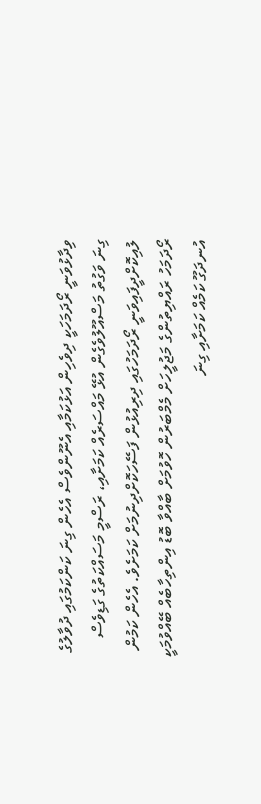ވިދާޅުވަނީ ރޯދަމަހަކީ ދިވެހިން އަޅުކަމާއި އެނޫންވެސް އެހެން ގިނަ ކަންކަމުގައި ދުވާލުގެ ގިނަ ވަގުތު މަސްއޫލުވެގެން އުޅޭ މައްސަރެއް ކަމަށާއި، ރަސްމީ މަސައްކަތުގެ ގަޑިވެސް ލުއިކޮށްދީފައިވަނީ ރޯދަމަހުގައި ދިރިއުޅުން ފަސޭހަކޮށްދިނުމަށް ކަމަށެވެ. އެހެން ކަމުން ރޯދަމަހު ރައްޔިތުންގެ މަޖުލީހަށް މެމްބަރުން ހޮވުމަށް ބާއްވާ ބޮޑު އިންތިހާބެއް ބޭއްވުމަކީ އުނދަގޫ ކަމެއް ކަމަށާއި ގިނަ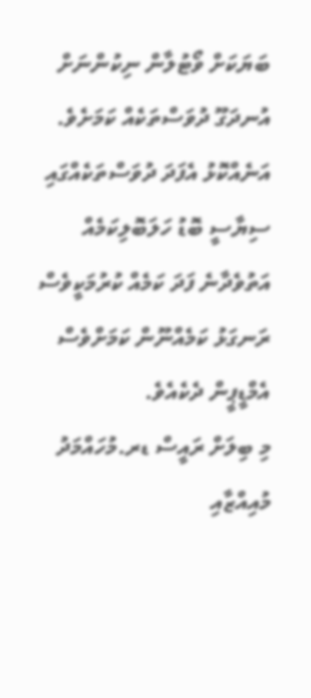ބަޔަކަށް ވޯޓުލާން ނިކުންނަށް އުނދަގޫ ދުވަސްތަކެއް ކަމަށެވެ. އަނެއްކޮޅު އެފަދަ ދުވަސްތަކެއްގައި ސިޔާސީ ބޮޑު ހަލަބޮލިކަމެއް އަތުވެދާނެ ފަދަ ކަމެއް ކުރުމަކީވެސް ރަނގަޅު ކަމެއްނޫން ކަމަށްވެސް އެމްޑީޕީން ދެކެއެވެ.
މި ބިލަށް ރައީސް ޑރ.މުހައްމަދު މުއިއްޒާއި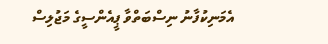އެމަނިކުފާނު ނިސްބަތްވާ ޕީއެންސީގެ މަޖުލިސް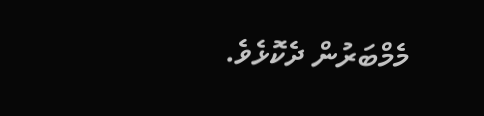މެމްބަރުން ދެކޮޅެވެ.